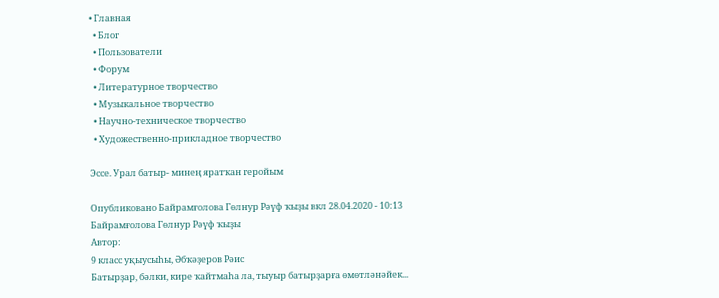• Главная
  • Блог
  • Пользователи
  • Форум
  • Литературное творчество
  • Музыкальное творчество
  • Научно-техническое творчество
  • Художественно-прикладное творчество

Эссе. Урал батыр- минең яратҡан геройым

Опубликовано Байрамғолова Гөлнур Рәүф ҡыҙы вкл 28.04.2020 - 10:13
Байрамғолова Гөлнур Рәүф ҡыҙы
Автор:
9 класс уқыусыһы, Әбҡәҙеров Рәис
Батырҙар, бәлки, кире ҡайтмаһа ла, тыуыр батырҙарға өмөтләнәйек...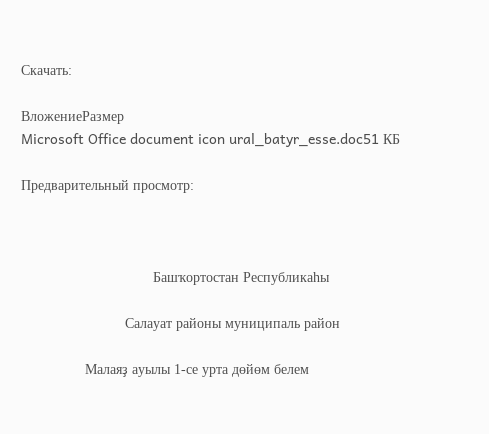Скачать:

ВложениеРазмер
Microsoft Office document icon ural_batyr_esse.doc51 КБ

Предварительный просмотр:



                                 Башҡортостан Республикаһы

                          Салауат районы муниципаль район

                Малаяҙ ауылы 1-се урта дөйөм белем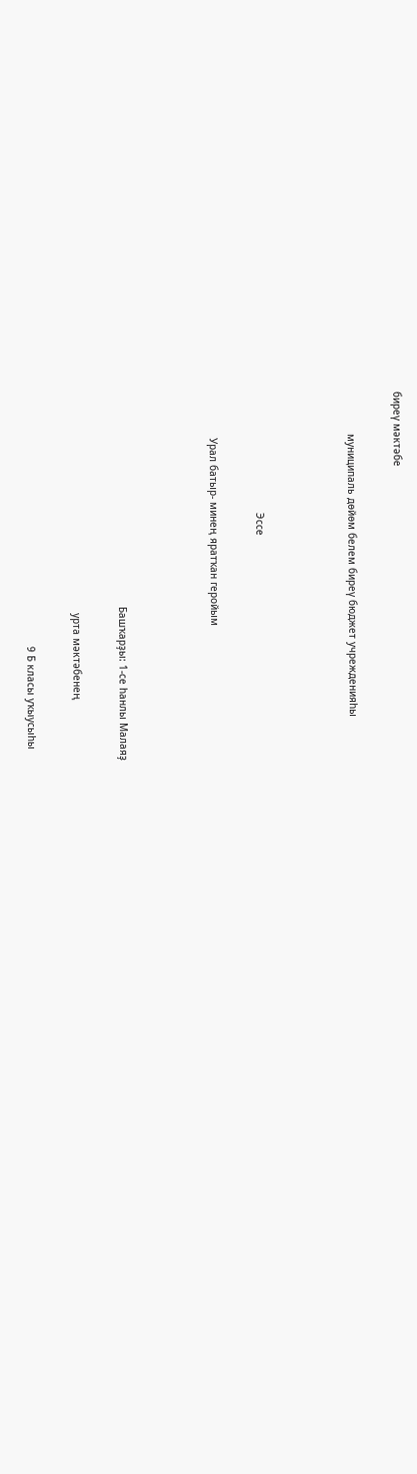биреү мәктәбе

              муниципаль дөйөм белем биреү бюджет учрежденияһы



                                        Эссе

               Урал батыр- минең яратҡан геройым



                                                                       Башҡарҙы: 1-се һанлы Малаяҙ

                                                                         урта мәктәбенең

                                                                                    9 Б класы уҡыусыһы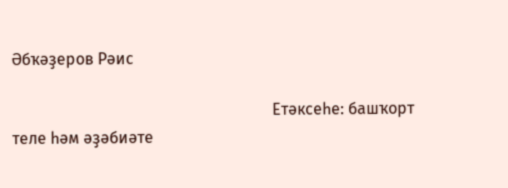Әбҡәҙеров Рәис

                                                                 Етәксеһе: башҡорт теле һәм әҙәбиәте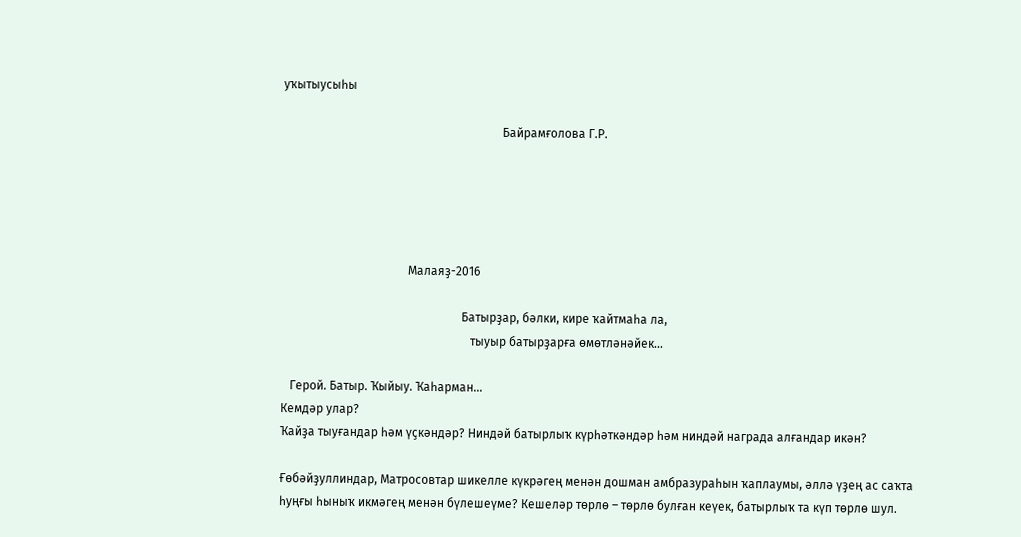уҡытыусыһы

                                                                         Байрамғолова Г.Р.





                                          Малаяҙ-2016

                                                            Батырҙар, бәлки, кире ҡайтмаһа ла,
                                                               тыуыр батырҙарға өмөтләнәйек...

   Герой. Батыр. Ҡыйыу. Ҡаһарман...
Кемдәр улар?
Ҡайҙа тыуғандар һәм үҫкәндәр? Ниндәй батырлыҡ күрһәткәндәр һәм ниндәй награда алғандар икән?

Ғөбәйҙуллиндар, Матросовтар шикелле күкрәгең менән дошман амбразураһын ҡаплаумы, әллә үҙең ас саҡта һуңғы һыныҡ икмәгең менән бүлешеүме? Кешеләр төрлө – төрлө булған кеүек, батырлыҡ та күп төрлө шул.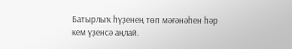Батырлыҡ һүҙенең төп мәғәнәһен һәр кем үҙенсә аңлай.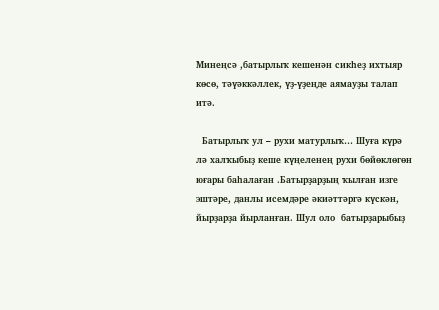Минеңсә ,батырлыҡ кешенән сикһеҙ ихтыяр көсө, тәүәккәллек, үҙ-үҙеңде аямауҙы талап   итә.

  Батырлыҡ ул – рухи матурлыҡ… Шуға күрә лә халҡыбыҙ кеше күңеленең рухи бөйөклөгөн юғары баһалаған .Батырҙарҙың ҡылған изге эштәре, данлы исемдәре әкиәттәргә күскән, йырҙарҙа йырланған. Шул оло  батырҙарыбыҙ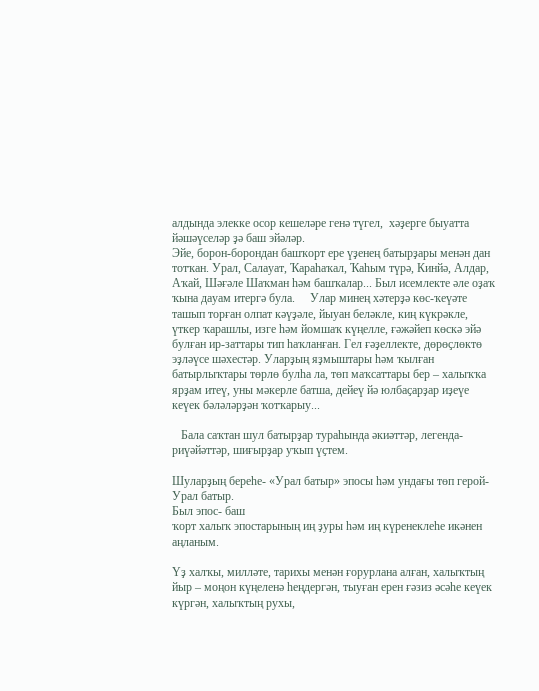алдында элекке осор кешеләре генә түгел,  хәҙерге быуатта йәшәүселәр ҙә баш эйәләр.
Эйе, борон-борондан башҡорт ере үҙенең батырҙары менән дан тотҡан. Урал, Салауат, Ҡараһаҡал, Ҡаһым түрә, Кинйә, Алдар, Аҡай, Шәғәле Шаҡман һәм башҡалар... Был исемлекте әле оҙаҡ ҡына дауам итергә була.     Улар минең хәтерҙә көс-ҡеүәте ташып торған олпат кәүҙәле, йыуан беләкле, киң күкрәкле, үткер ҡарашлы, изге һәм йомшаҡ күңелле, ғәжәйеп көскә эйә булған ир-заттары тип һаҡланған. Гел ғәҙеллекте, дөрөҫлөктө эҙләүсе шәхестәр. Уларҙың яҙмыштары һәм ҡылған батырлыҡтары төрлө булһа ла, төп маҡсаттары бер – халыҡҡа ярҙам итеү, уны мәкерле батша, дейеү йә юлбаҫарҙар иҙеүе кеүек бәләләрҙән ҡотҡарыу...

   Бала саҡтан шул батырҙар тураһында әкиәттәр, легенда-риүәйәттәр, шиғырҙар уҡып үҫтем.

Шуларҙың береһе- «Урал батыр» эпосы һәм ундағы төп герой- Урал батыр.
Был эпос- баш
ҡорт халыҡ эпостарының иң ҙуры һәм иң күренеклеһе икәнен аңланым.

Үҙ халҡы, милләте, тарихы менән ғорурлана алған, халыҡтың йыр – моңон күңеленә һеңдергән, тыуған ерен ғәзиз әсәһе кеүек күргән, халыҡтың рухы,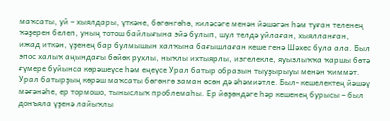маҡсаты, уй – хыялдары, үткәне, бөгөнгөһө, киләсәге менән йәшәгән һәм туған теленең ҡәҙерен белеп, уның тотош байлығына эйә булып, шул телдә уйлаған, хыялланған, ижад иткән, үҙенең бар булмышын халҡына бағышлаған кеше генә Шәхес була ала. Был эпос халыҡ аңындағы бөйөк рухлы, ныҡлы ихтыярлы, изгелекле, яуызлыҡҡа ҡаршы бөтә ғүмере буйынса көрәшеүсе һәм еңеүсе Урал батыр образын тыуҙырыуы менән ҡиммәт. Урал батырҙың көрәш маҡсаты бөгөнгө заман өсөн дә әһәмиәтле. Был- кешелектең йәшәү мәғәнәһе, ер тормошо, тыныслыҡ проблемаһы. Ер йөҙөндәге һәр кешенең бурысы – был донъяла үҙенә лайыҡлы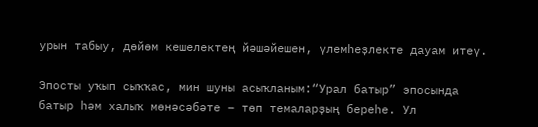урын табыу, дөйөм кешелектең йәшәйешен, үлемһеҙлекте дауам итеү.

Эпосты уҡып сыҡҡас, мин шуны асыҡланым:“Урал батыр” эпосында батыр һәм халыҡ мөнәсәбәте – төп темаларҙың береһе. Ул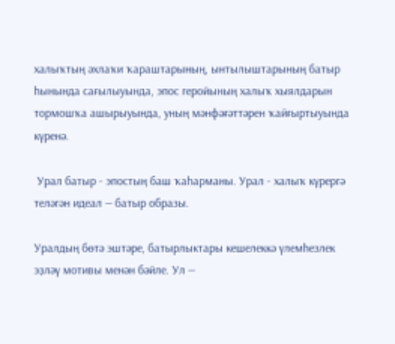халыҡтың әхлаҡи ҡараштарының, ынтылыштарының батыр һынында сағылыуында, эпос геройының халыҡ хыялдарын тормошҡа ашырыуында, уның мәнфәғәттәрен ҡайғыртыуында күренә.

 Урал батыр - эпостың баш ҡаһарманы. Урал - халыҡ күрергә теләгән идеал — батыр образы.

Уралдың бөтә эштәре, батырлыктары кешелеккә үлемһезлек эҙләү мотивы менән бәйле. Ул —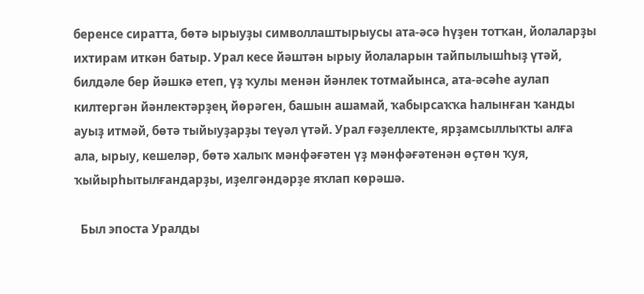беренсе сиратта, бөтә ырыуҙы символлаштырыусы ата-әсә һүҙен тотҡан, йолаларҙы ихтирам иткән батыр. Урал кесе йәштән ырыу йолаларын тайпылышһыҙ үтәй, билдәле бер йәшкә етеп, үҙ ҡулы менән йәнлек тотмайынса, ата-әсәһе аулап килтергән йәнлектәрҙең йөрәген, башын ашамай, ҡабырсаҡҡа һалынған ҡанды ауыҙ итмәй, бөтә тыйыуҙарҙы теүәл үтәй. Урал ғәҙеллекте, ярҙамсыллыҡты алға ала, ырыу, кешеләр, бөтә халыҡ мәнфәғәтен үҙ мәнфәғәтенән өҫтөн ҡуя, ҡыйырһытылғандарҙы, иҙелгәндәрҙе яҡлап көрәшә.

  Был эпоста Уралды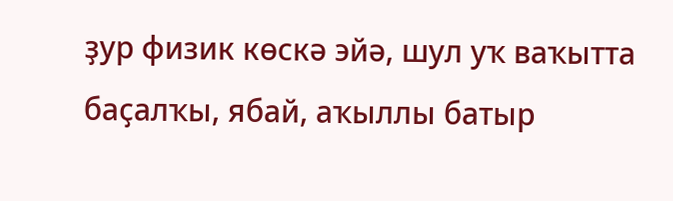ҙур физик көскә эйә, шул уҡ ваҡытта баҫалҡы, ябай, аҡыллы батыр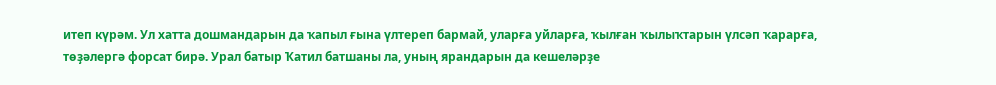итеп күрәм. Ул хатта дошмандарын да ҡапыл ғына үлтереп бармай, уларға уйларға, ҡылған ҡылыҡтарын үлсәп ҡарарға, төҙәлергә форсат бирә. Урал батыр Ҡатил батшаны ла, уның ярандарын да кешеләрҙе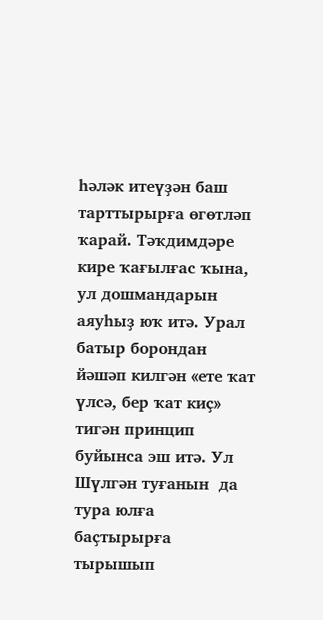һәләк итеүҙән баш тарттырырға өгөтләп ҡарай. Тәҡдимдәре кире ҡағылғас ҡына, ул дошмандарын аяуһыҙ юҡ итә. Урал батыр борондан йәшәп килгән «ете ҡат үлсә, бер ҡат киҫ» тигән принцип буйынса эш итә. Ул Шүлгән туғанын  да тура юлға баҫтырырға тырышып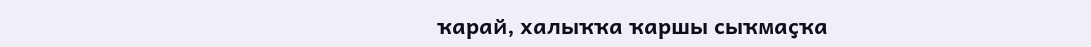ҡарай, халыҡҡа ҡаршы сыҡмаҫҡа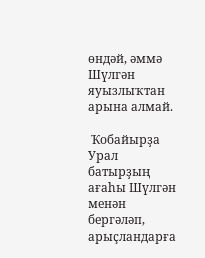өндәй, әммә Шүлгән яуызлыҡтан арына алмай.

 Ҡобайырҙа Урал батырҙың ағаһы Шүлгән менән бергәләп, арыҫландарға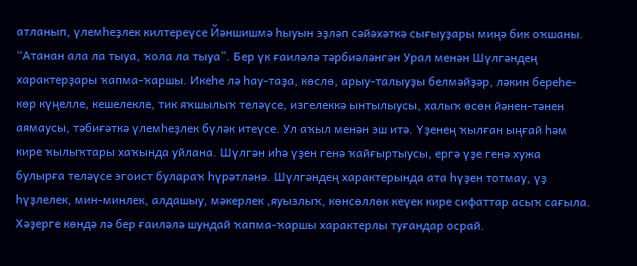атланып, үлемһеҙлек килтереүсе Йәншишмә һыуын эҙләп сәйәхәткә сығыуҙары миңә бик оҡшаны. “Атанан ала ла тыуа, ҡола ла тыуа”. Бер үк ғаиләлә тәрбиәләнгән Урал менән Шүлгәндең характерҙары ҡапма-ҡаршы. Икеһе лә һау-таҙа, көслө, арыу-талыуҙы белмәйҙәр, ләкин береһе- көр күңелле, кешелекле, тик яҡшылыҡ теләүсе, изгелеккә ынтылыусы, халыҡ өсөн йәнен-тәнен аямаусы, тәбиғәткә үлемһеҙлек бүләк итеүсе. Ул аҡыл менән эш итә. Үҙенең ҡылған ыңғай һәм кире ҡылыҡтары хаҡында уйлана. Шүлгән иһә үҙен генә ҡайғыртыусы, ергә үҙе генә хужа булырға теләүсе эгоист булараҡ һүрәтләнә. Шүлгәндең характерында ата һүҙен тотмау, үҙ һүҙлелек, мин-минлек, алдашыу, мәкерлек ,яуызлыҡ, көнсөллөк кеүек кире сифаттар асыҡ сағыла. Хәҙерге көндә лә бер ғаиләлә шундай ҡапма-ҡаршы характерлы туғандар осрай.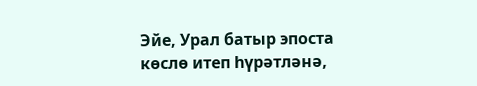Эйе, Урал батыр эпоста көслө итеп һүрәтләнә,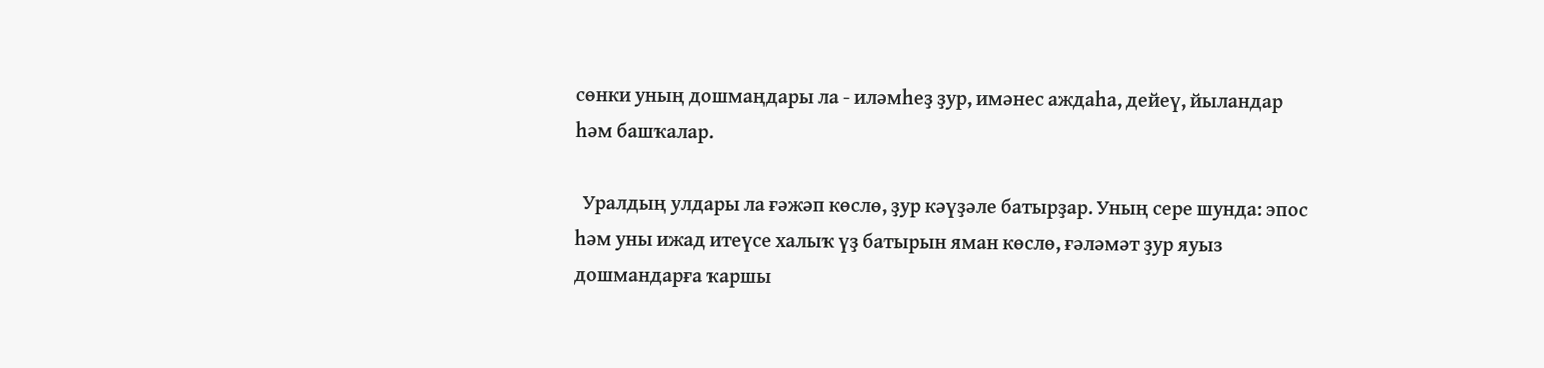сөнки уның дошмаңдары ла - иләмһеҙ ҙур, имәнес аждаһа, дейеү, йыландар һәм башҡалар.

  Уралдың улдары ла ғәжәп көслө, ҙур кәүҙәле батырҙар. Уның сере шунда: эпос һәм уны ижад итеүсе халыҡ үҙ батырын яман көслө, ғәләмәт ҙур яуыз дошмандарға ҡаршы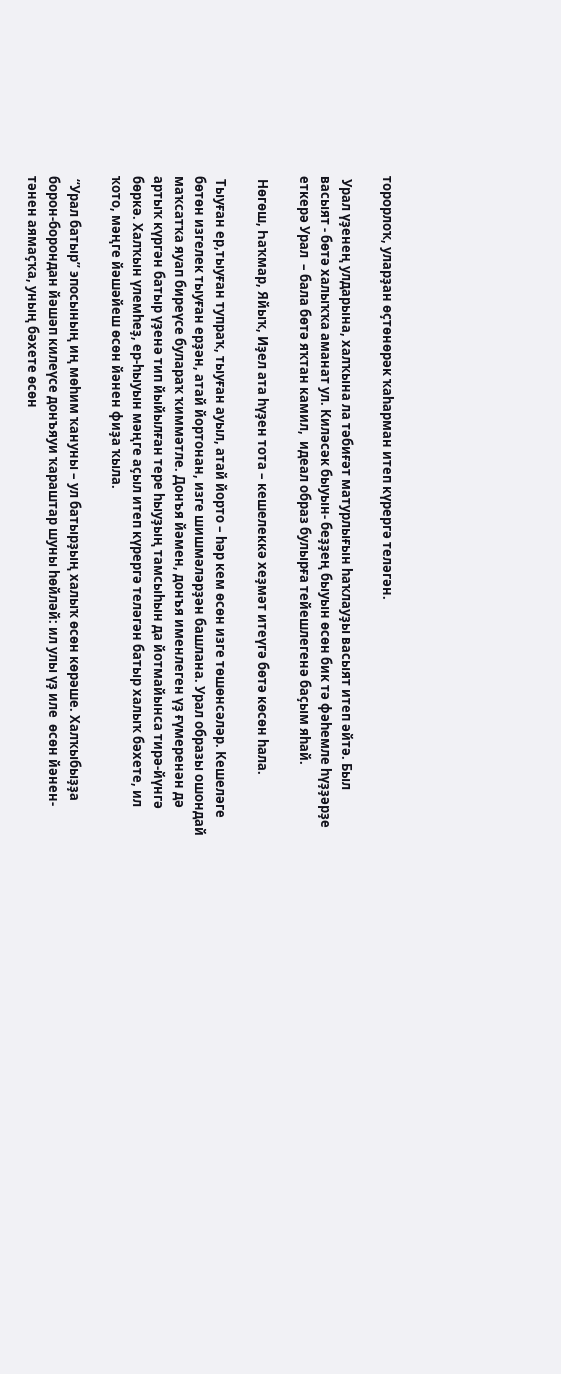торорлоҡ, уларҙан өҫтөнөрәк ҡаһарман итеп күрергә теләгән.

 Урал үҙенең улдарына, халҡына ла тәбиғәт матурлығын һаҡлауҙы васыят итеп әйтә. Был васыят - бөтә халыҡҡа аманат ул. Киләсәк быуын- беҙҙең быуын өсөн бик тә фәһемле һүҙҙәрҙе еткерә Урал  – бала бөтә яҡтан камил,  идеал образ булырға тейешлегенә баҫым яһай.

 Нөгөш, Һаҡмар, Яйыҡ, Иҙел ата һүҙен тота – кешелеккә хеҙмәт итеүгә бөтә көсөн һала.

 Тыуған ер,тыуған тупраҡ, тыуған ауыл, атай йорто – һәр кем өсөн изге төшөнсәләр. Кешеләге бөтөн изгелек тыуған ерҙән, атай йортонан, изге шишмәләрҙән башлана. Урал образы ошондай маҡсатҡа яуап биреүсе булараҡ ҡиммәтле. Донъя йәмен, донъя именлеген үҙ ғүмеренән дә артыҡ күргән батыр үҙенә тип йыйылған тере һыуҙың тамсыһын да йотмайынса тирә-йүнгә бөркә. Халҡын үлемһеҙ, ер-һыуын мәңге аҫыл итеп күрергә теләгән батыр халыҡ бәхете, ил ҡото, мәңге йәшәйеш өсөн йәнен фиҙа ҡыла.

 “Урал батыр” эпосының иң мөһим ҡануны – ул батырҙың халыҡ өсөн көрәше. Халҡыбыҙҙа борон-борондан йәшәп килеүсе донъяуи ҡараштар шуны һөйләй: ил улы үҙ иле  өсөн йәнен-тәнен аямаҫҡа, уның бәхете өсөн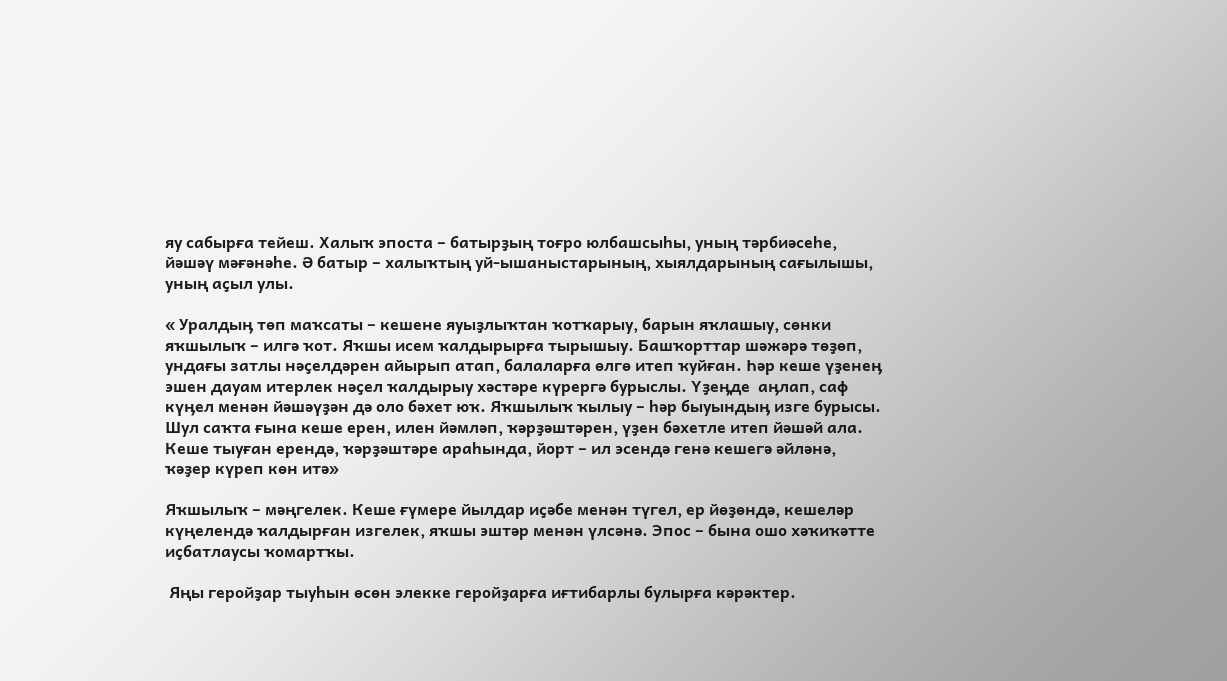яу сабырға тейеш. Халыҡ эпоста – батырҙың тоғро юлбашсыһы, уның тәрбиәсеһе, йәшәү мәғәнәһе. Ә батыр – халыҡтың уй-ышаныстарының, хыялдарының сағылышы, уның аҫыл улы.

« Уралдыӊ төп маҡсаты – кешене яуыҙлыҡтан ҡотҡарыу, барын яҡлашыу, сөнки яҡшылыҡ – илгә ҡот. Яҡшы исем ҡалдырырға тырышыу. Башҡорттар шәжәрә төҙөп, ундағы затлы нәҫелдәрен айырып атап, балаларға өлгө итеп ҡуйған. Һәр кеше үҙенеӊ эшен дауам итерлек нәҫел ҡалдырыу хәстәре күрергә бурыслы. Үҙеӊде  аӊлап, саф күӊел менән йәшәүҙән дә оло бәхет юҡ. Яҡшылыҡ ҡылыу – һәр быуындыӊ изге бурысы. Шул саҡта ғына кеше ерен, илен йәмләп, ҡәрҙәштәрен, үҙен бәхетле итеп йәшәй ала. Кеше тыуған ерендә, ҡәрҙәштәре араһында, йорт – ил эсендә генә кешегә әйләнә, ҡәҙер күреп көн итә»

Яҡшылыҡ – мәңгелек. Кеше ғүмере йылдар иҫәбе менән түгел, ер йөҙөндә, кешеләр күңелендә ҡалдырған изгелек, яҡшы эштәр менән үлсәнә. Эпос – бына ошо хәҡиҡәтте иҫбатлаусы ҡомартҡы.

 Яңы геройҙар тыуһын ѳсѳн элекке геройҙарға иғтибарлы булырға кәрәктер.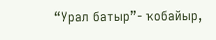“Урал батыр”- ҡобайыр,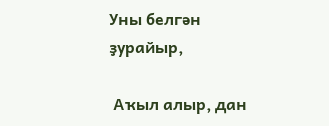Уны белгән ҙурайыр,

 Аҡыл алыр, дан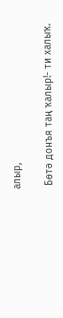алыр,

 Бөтә донъя таң ҡалыр!- ти халыҡ.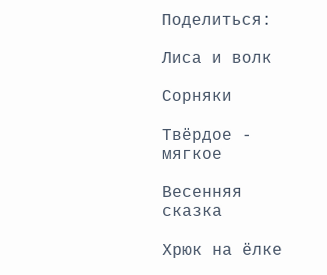Поделиться:

Лиса и волк

Сорняки

Твёрдое - мягкое

Весенняя сказка

Хрюк на ёлке